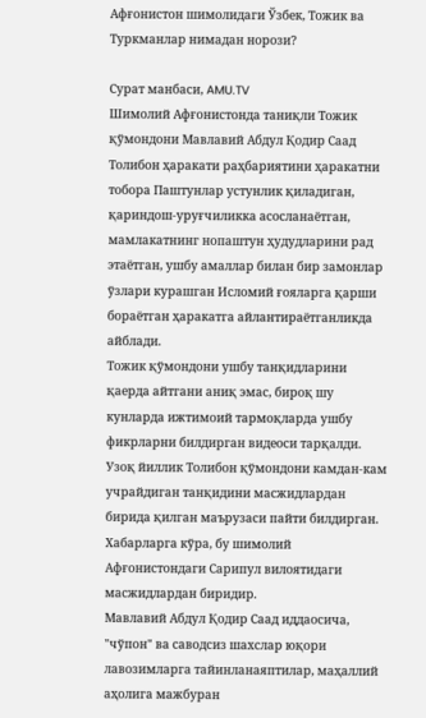Афғонистон шимолидаги Ўзбек, Тожик ва Туркманлар нимадан норози?

Сурат манбаси, AMU.TV
Шимолий Афғонистонда таниқли Тожик қўмондони Мавлавий Абдул Қодир Саад Толибон ҳаракати раҳбариятини ҳаракатни тобора Паштунлар устунлик қиладиган, қариндош-уруғчиликка асосланаётган, мамлакатнинг нопаштун ҳудудларини рад этаётган, ушбу амаллар билан бир замонлар ўзлари курашган Исломий ғояларга қарши бораётган ҳаракатга айлантираётганликда айблади.
Тожик қўмондони ушбу танқидларини қаерда айтгани аниқ эмас, бироқ шу кунларда ижтимоий тармоқларда ушбу фикрларни билдирган видеоси тарқалди.
Узоқ йиллик Толибон қўмондони камдан-кам учрайдиган танқидини масжидлардан бирида қилган маърузаси пайти билдирган.
Хабарларга кўра, бу шимолий Афғонистондаги Сарипул вилоятидаги масжидлардан биридир.
Мавлавий Абдул Қодир Саад иддаосича, "чўпон" ва саводсиз шахслар юқори лавозимларга тайинланаяптилар, маҳаллий аҳолига мажбуран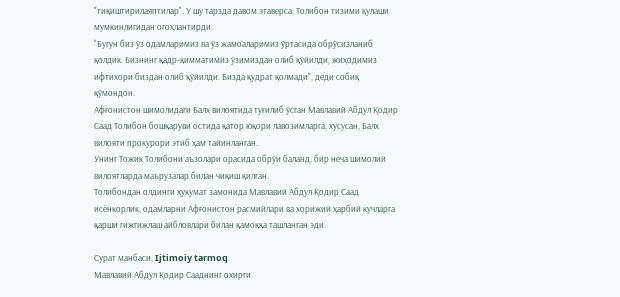"тиқиштирилаяптилар". У шу тарзда давом этаверса, Толибон тизими қулаши мумкинлигидан огоҳлантирди.
"Бугун биз ўз одамларимиз ва ўз жамоаларимиз ўртасида обрўсизланиб қолдик. Бизнинг қадр-қимматимиз ўзимиздан олиб қўйилди, жиҳодимиз ифтихори биздан олиб қўйилди. Бизда қудрат қолмади", деди собиқ қўмондон.
Афғонистон шимолидаги Балх вилоятида туғилиб ўсган Мавлавий Абдул Қодир Саад Толибон бошқаруви остида қатор юқори лавозимларга, хусусан, Балх вилояти прокурори этиб ҳам тайинланган.
Унинг Тожик Толибони аъзолари орасида обрўи баланд, бир неча шимолий вилоятларда маърузалар билан чиқиш қилган.
Толибондан олдинги ҳукумат замонида Мавлавий Абдул Қодир Саад исёнкорлик, одамларни Афғонистон расмийлари ва хорижий ҳарбий кучларга қарши гижгижлаш айбловлари билан қамоққа ташланган эди.

Сурат манбаси, Ijtimoiy tarmoq
Мавлавий Абдул Қодир Сааднинг охирги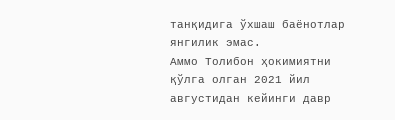танқидига ўхшаш баёнотлар янгилик эмас.
Аммо Толибон ҳокимиятни қўлга олган 2021 йил августидан кейинги давр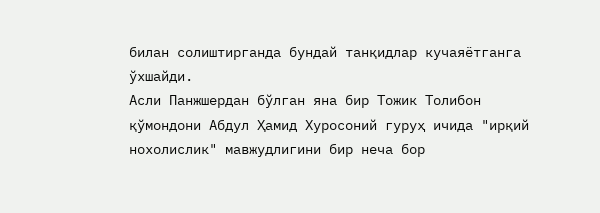билан солиштирганда бундай танқидлар кучаяётганга ўхшайди.
Асли Панжшердан бўлган яна бир Тожик Толибон қўмондони Абдул Ҳамид Хуросоний гуруҳ ичида "ирқий нохолислик" мавжудлигини бир неча бор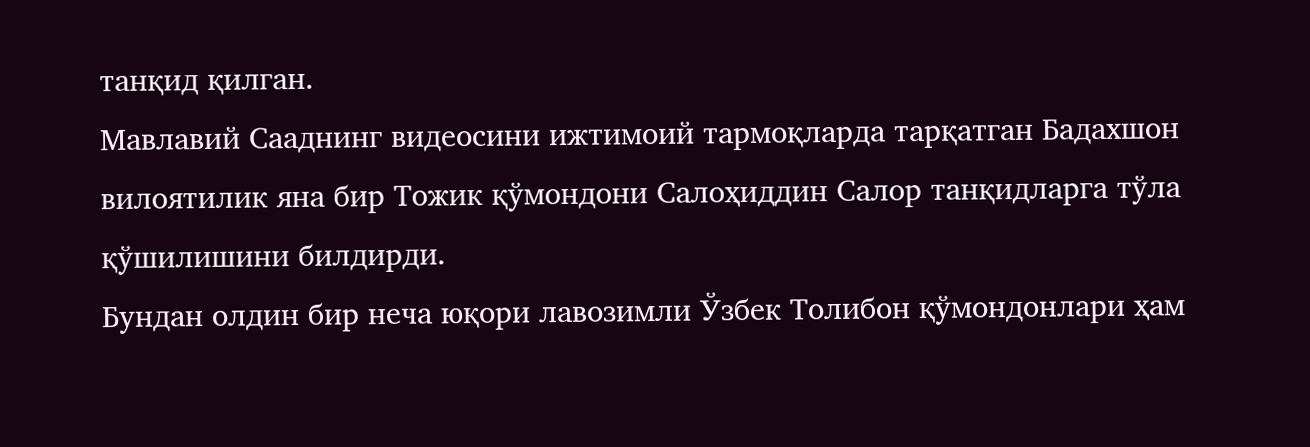танқид қилган.
Мавлавий Сааднинг видеосини ижтимоий тармоқларда тарқатган Бадахшон вилоятилик яна бир Тожик қўмондони Салоҳиддин Салор танқидларга тўла қўшилишини билдирди.
Бундан олдин бир неча юқори лавозимли Ўзбек Толибон қўмондонлари ҳам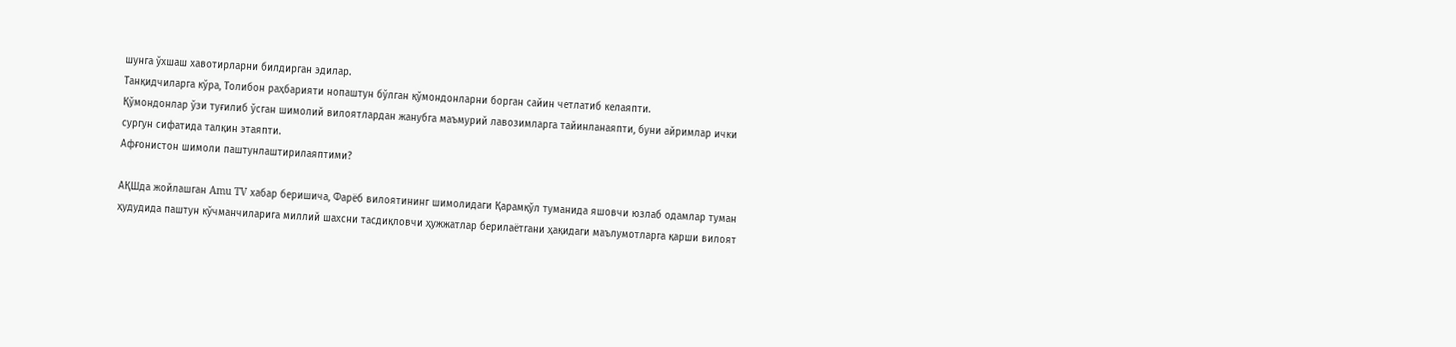шунга ўхшаш хавотирларни билдирган эдилар.
Танқидчиларга кўра, Толибон раҳбарияти нопаштун бўлган қўмондонларни борган сайин четлатиб келаяпти.
Қўмондонлар ўзи туғилиб ўсган шимолий вилоятлардан жанубга маъмурий лавозимларга тайинланаяпти, буни айримлар ички сургун сифатида талқин этаяпти.
Афғонистон шимоли паштунлаштирилаяптими?

АҚШда жойлашган Amu TV хабар беришича, Фарёб вилоятининг шимолидаги Қарамқўл туманида яшовчи юзлаб одамлар туман ҳудудида паштун кўчманчиларига миллий шахсни тасдиқловчи ҳужжатлар берилаётгани ҳақидаги маълумотларга қарши вилоят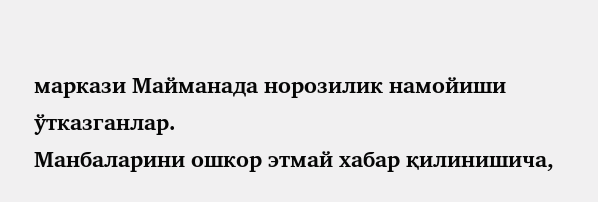маркази Майманада норозилик намойиши ўтказганлар.
Манбаларини ошкор этмай хабар қилинишича,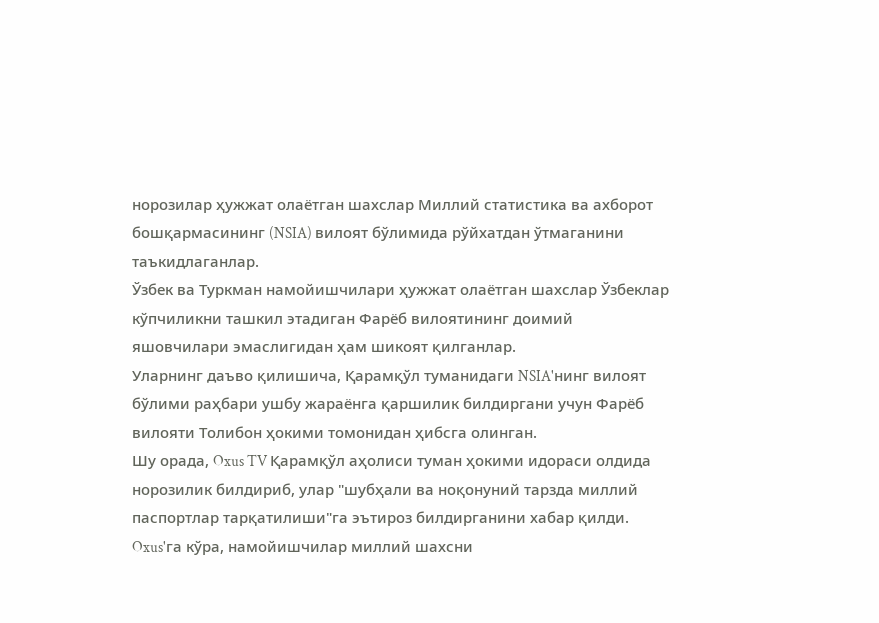норозилар ҳужжат олаётган шахслар Миллий статистика ва ахборот бошқармасининг (NSIA) вилоят бўлимида рўйхатдан ўтмаганини таъкидлаганлар.
Ўзбек ва Туркман намойишчилари ҳужжат олаётган шахслар Ўзбеклар кўпчиликни ташкил этадиган Фарёб вилоятининг доимий яшовчилари эмаслигидан ҳам шикоят қилганлар.
Уларнинг даъво қилишича, Қарамқўл туманидаги NSIA'нинг вилоят бўлими раҳбари ушбу жараёнга қаршилик билдиргани учун Фарёб вилояти Толибон ҳокими томонидан ҳибсга олинган.
Шу орада, Oxus TV Қарамқўл аҳолиси туман ҳокими идораси олдида норозилик билдириб, улар "шубҳали ва ноқонуний тарзда миллий паспортлар тарқатилиши"га эътироз билдирганини хабар қилди.
Oxus'га кўра, намойишчилар миллий шахсни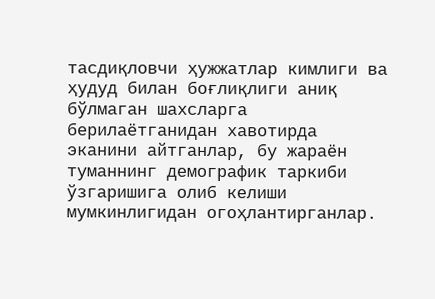тасдиқловчи ҳужжатлар кимлиги ва ҳудуд билан боғлиқлиги аниқ бўлмаган шахсларга берилаётганидан хавотирда эканини айтганлар, бу жараён туманнинг демографик таркиби ўзгаришига олиб келиши мумкинлигидан огоҳлантирганлар.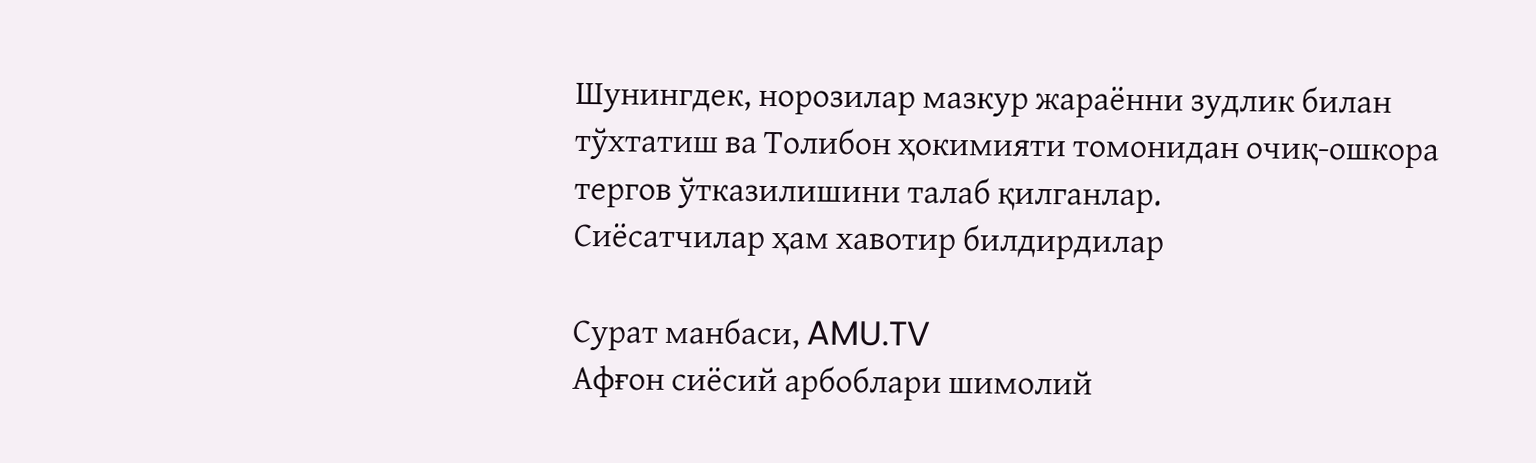Шунингдек, норозилар мазкур жараённи зудлик билан тўхтатиш ва Толибон ҳокимияти томонидан очиқ-ошкора тергов ўтказилишини талаб қилганлар.
Сиёсатчилар ҳам хавотир билдирдилар

Сурат манбаси, AMU.TV
Афғон сиёсий арбоблари шимолий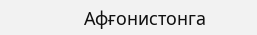Афғонистонга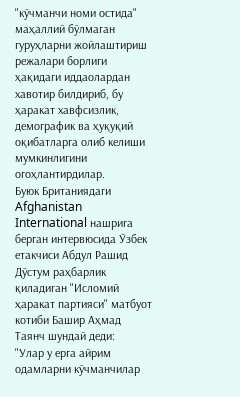"кўчманчи номи остида" маҳаллий бўлмаган гуруҳларни жойлаштириш режалари борлиги ҳақидаги иддаолардан хавотир билдириб, бу ҳаракат хавфсизлик, демографик ва ҳуқуқий оқибатларга олиб келиши мумкинлигини огоҳлантирдилар.
Буюк Британиядаги Afghanistan International нашрига берган интервюсида Ўзбек етакчиси Абдул Рашид Дўстум раҳбарлик қиладиган "Исломий ҳаракат партияси" матбуот котиби Башир Аҳмад Таянч шундай деди:
"Улар у ерга айрим одамларни кўчманчилар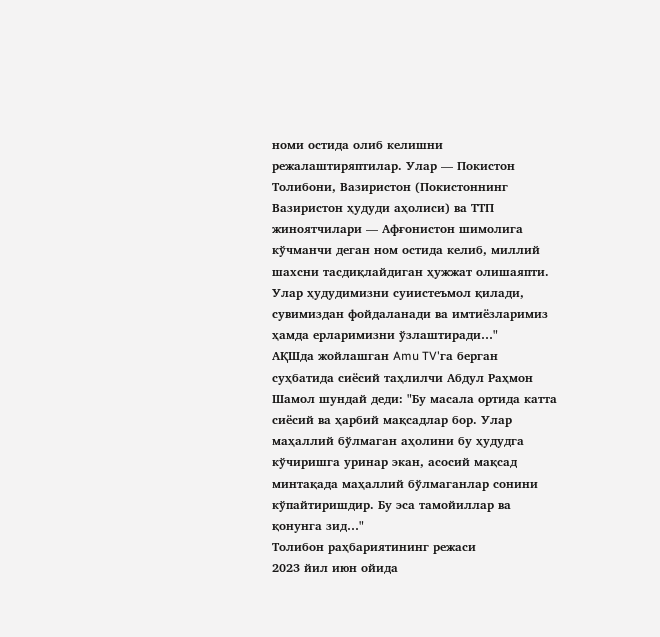номи остида олиб келишни режалаштиряптилар. Улар — Покистон Толибони, Вазиристон (Покистоннинг Вазиристон ҳудуди аҳолиси) ва ТТП жиноятчилари — Афғонистон шимолига кўчманчи деган ном остида келиб, миллий шахсни тасдиқлайдиган ҳужжат олишаяпти. Улар ҳудудимизни суиистеъмол қилади, сувимиздан фойдаланади ва имтиёзларимиз ҳамда ерларимизни ўзлаштиради…"
АҚШда жойлашган Amu TV'га берган суҳбатида сиёсий таҳлилчи Абдул Раҳмон Шамол шундай деди: "Бу масала ортида катта сиёсий ва ҳарбий мақсадлар бор. Улар маҳаллий бўлмаган аҳолини бу ҳудудга кўчиришга уринар экан, асосий мақсад минтақада маҳаллий бўлмаганлар сонини кўпайтиришдир. Бу эса тамойиллар ва қонунга зид…"
Толибон раҳбариятининг режаси
2023 йил июн ойида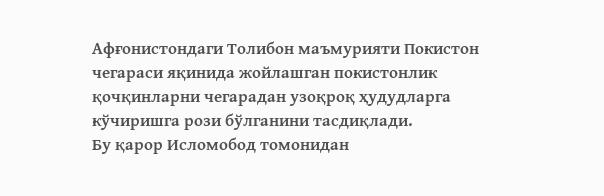Афғонистондаги Толибон маъмурияти Покистон чегараси яқинида жойлашган покистонлик қочқинларни чегарадан узоқроқ ҳудудларга кўчиришга рози бўлганини тасдиқлади.
Бу қарор Исломобод томонидан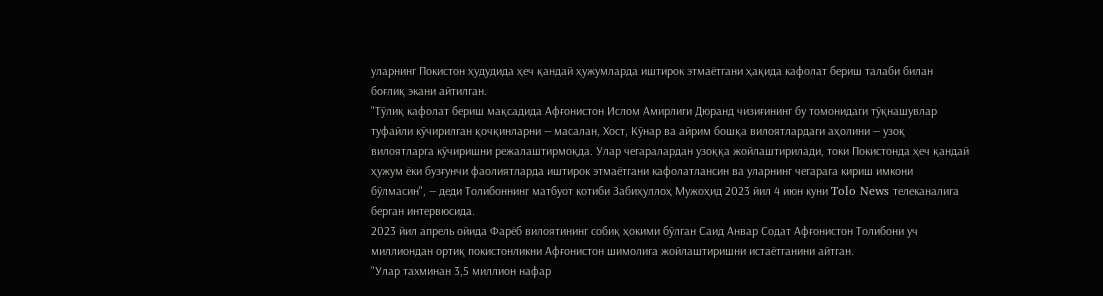уларнинг Покистон ҳудудида ҳеч қандай ҳужумларда иштирок этмаётгани ҳақида кафолат бериш талаби билан боғлиқ экани айтилган.
"Тўлиқ кафолат бериш мақсадида Афғонистон Ислом Амирлиги Дюранд чизиғининг бу томонидаги тўқнашувлар туфайли кўчирилган қочқинларни — масалан, Хост, Кўнар ва айрим бошқа вилоятлардаги аҳолини — узоқ вилоятларга кўчиришни режалаштирмоқда. Улар чегаралардан узоққа жойлаштирилади, токи Покистонда ҳеч қандай ҳужум ёки бузғунчи фаолиятларда иштирок этмаётгани кафолатлансин ва уларнинг чегарага кириш имкони бўлмасин", — деди Толибоннинг матбуот котиби Забиҳуллоҳ Мужоҳид 2023 йил 4 июн куни Tolo News телеканалига берган интервюсида.
2023 йил апрель ойида Фарёб вилоятининг собиқ ҳокими бўлган Саид Анвар Содат Афғонистон Толибони уч миллиондан ортиқ покистонликни Афғонистон шимолига жойлаштиришни истаётганини айтган.
"Улар тахминан 3,5 миллион нафар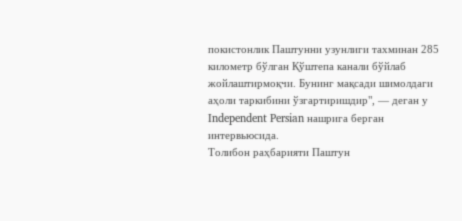покистонлик Паштунни узунлиги тахминан 285 километр бўлган Қўштепа канали бўйлаб жойлаштирмоқчи. Бунинг мақсади шимолдаги аҳоли таркибини ўзгартиришдир", — деган у Independent Persian нашрига берган интервьюсида.
Толибон раҳбарияти Паштун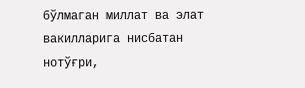бўлмаган миллат ва элат вакилларига нисбатан нотўғри,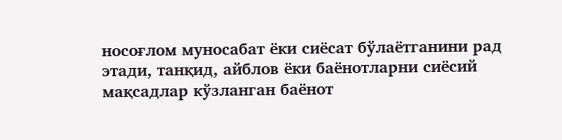носоғлом муносабат ёки сиёсат бўлаётганини рад этади, танқид, айблов ёки баёнотларни сиёсий мақсадлар кўзланган баёнот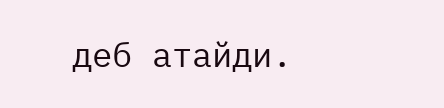деб атайди.